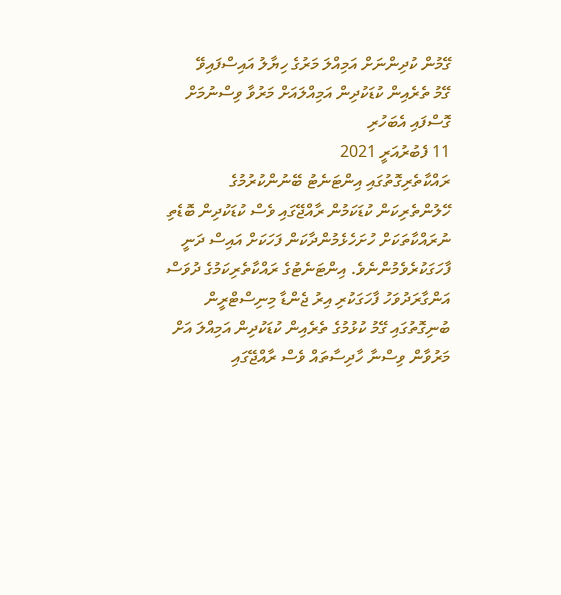ގޭމުން ކުދިންނަށް އަމިއްލަ މަރުގެ ހިޔާލު އައިސްފައިވޭ
ގޭމު ތެރެއިން ކުޑަކުދިން އަމިއްލައަށް މަރުވާ ވިސްނުމަށް ގޮސްފައި އެބަހުރި
11 ފެބުރުއަރީ 2021
ރައްކާތެރިގޮތުގައި އިންޓަނެޓު ބޭނުންކުރުމުގެ ހޭލުންތެރިކަން ކުޑަކަމުން ރާއްޖޭގައި ވެސް ކުޑަކުދިން ބޮޑެތި ނުރައްކާތަކަށް ހުށަހެޅެމުންދާކަން ފަހަކަށް އައިސް ދަނީ ފާހަގަކުރެވެމުންނެވެ. އިންޓަނެޓުގެ ރައްކާތެރިކަމުގެ ދުވަސް އަންގާރަދުވަހު ފާހަގަކުރި އިރު ޖެންޑާ މިނިސްޓްރީން ބުނިގޮތުގައި ގޭމު ކުޅުމުގެ ތެރެއިން ކުޑަކުދިން އަމިއްލަ އަށް މަރުވާން ވިސްނާ ހާދިސާތައް ވެސް ރާއްޖޭގައި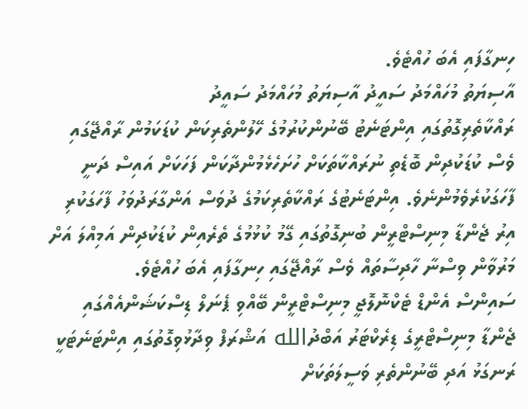ހިނގާފައި އެބަ ހުއްޓެވެ.
އާސިޔަތު މުހައްމަދު ސައީދު އާސިޔަތު މުހައްމަދު ސައީދު
ރައްކާތެރިގޮތުގައި އިންޓަނެޓު ބޭނުންކުރުމުގެ ހޭލުންތެރިކަން ކުޑަކަމުން ރާއްޖޭގައި ވެސް ކުޑަކުދިން ބޮޑެތި ނުރައްކާތަކަށް ހުށަހެޅެމުންދާކަން ފަހަކަށް އައިސް ދަނީ ފާހަގަކުރެވެމުންނެވެ. އިންޓަނެޓުގެ ރައްކާތެރިކަމުގެ ދުވަސް އަންގާރަދުވަހު ފާހަގަކުރި އިރު ޖެންޑާ މިނިސްޓްރީން ބުނިގޮތުގައި ގޭމު ކުޅުމުގެ ތެރެއިން ކުޑަކުދިން އަމިއްލަ އަށް މަރުވާން ވިސްނާ ހާދިސާތައް ވެސް ރާއްޖޭގައި ހިނގާފައި އެބަ ހުއްޓެވެ.
ސައިންސް އެންޑް ޓެކްނޮލޮޖީ މިނިސްޓްރީން ބޭއްވި ޕެނަލް ޑިސްކަޝަންއެއްގައި ޖެންޑާ މިނިސްޓްރީގެ ޑިރެކްޓަރު އަބްދުالله އަޝްރަފް ވިދާޅުވިގޮތުގައި އިންޓަނެޓަކީ ރަނގަޅު އަދި ބޭނުންތެރި ވަސީލަތަކަށް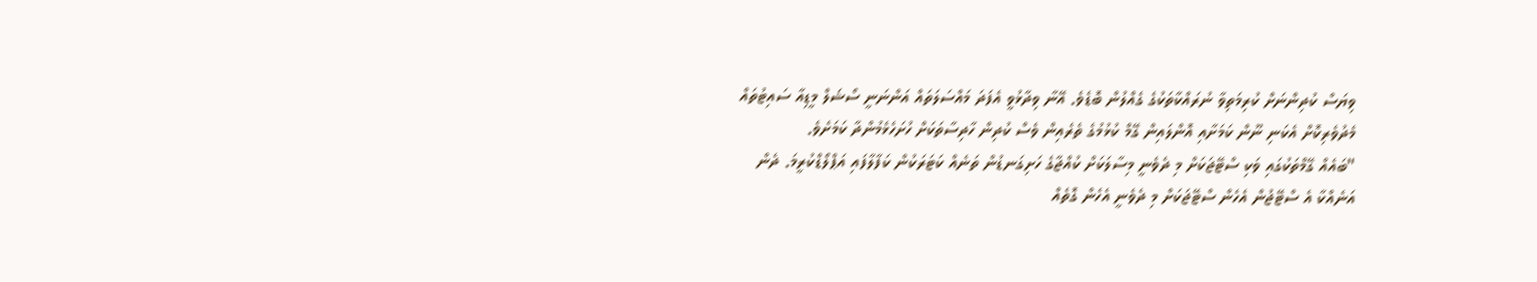ވިޔަސް ކުދިންނަށް ކުރިމަތިވާ ނުރައްކާތަކުގެ ގެއްލުން ބޮޑެވެ. އޭނާ ވިދާޅުވީ އެފަދަ މައްސަލަތައް އަންނަނީ ސޯޝަލް މީޑިއާ ސައިޓުތައް މެދުވެރިކޮށް އެކަނި ނޫން ކަމަށާއި އޮންލައިން ގޭމް ކުޅުމުގެ ތެރެއިން ވެސް ކުދިން ހާދިސާތަކަށް ހުށަހެޅެމުންދާ ކަމަށެވެ.
"ބައެއް ގޭމްތަކުގައި ވަކި ސްޓޭޖަކަށް މި ދެވެނީ މިސާލަކަށް ކުއްޖާގެ ހަށިގަނޑުން ތަނެއް ކަޓަރަކުން ކަފާލާފައި އަޕްލޯޑްކުރީމަ. ދެން އަނެއްކާ އެ ސްޓޭޖުން އެހެން ސްޓޭޖަކަށް މި ދެވެނީ އެހެން ގޮތެއް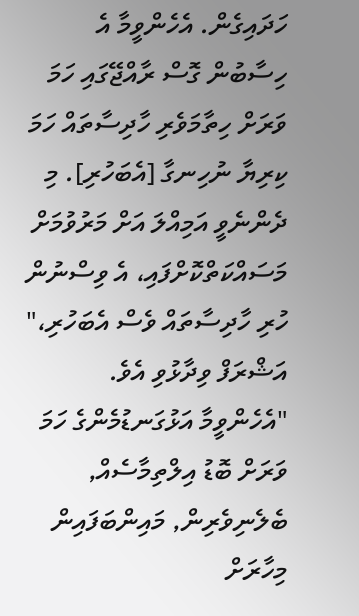ހަދައިގެން. އެހެންވީމާ އެ ހިސާބުން ގޮސް ރާއްޖޭގައި ހަމަ ވަރަށް ހިތާމަވެރި ހާދިސާތައް ހަމަ ކިރިޔާ ނުހިނގާ [އެބަހުރި]. މި ދެންނެވީ އަމިއްލަ އަށް މަރުވުމަށް މަސައްކަތްކޮށްފައި، އެ ވިސްނުން ހުރި ހާދިސާތައް ވެސް އެބަހުރި،" އަޝްރަފް ވިދާޅުވި އެވެ.
"އެހެންވީމާ އަޅުގަނޑުމެންގެ ހަމަ ވަރަށް ބޮޑު އިލްތިމާސެއް, ބެލެނިވެރިން, މައިންބަފައިން މިހާރަށް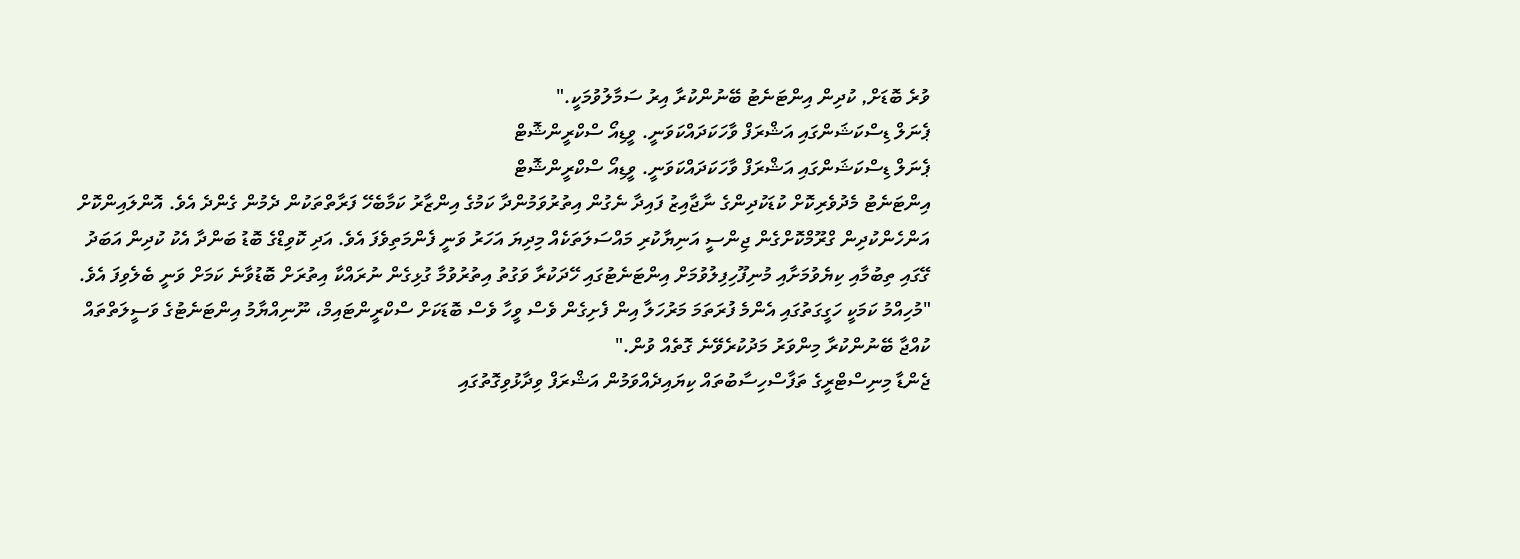ވުރެ ބޮޑަށް, ކުދިން އިންޓަނެޓު ބޭނުންކުރާ އިރު ސަމާލުވުމަކީ."
ޕެނަލް ޑިސްކަޝަންގައި އަޝްރަފް ވާހަކަދައްކަވަނީ. ވީޑިއޯ ސްކްރީންޝޮޓް
ޕެނަލް ޑިސްކަޝަންގައި އަޝްރަފް ވާހަކަދައްކަވަނީ. ވީޑިއޯ ސްކްރީންޝޮޓް
އިންޓަނެޓު މެދުވެރިކޮށް ކުޑަކުދިންގެ ނާޖާއިޒު ފައިދާ ނެގުން އިތުރުވަމުންދާ ކަމުގެ އިންޒާރު ކަމާބެހޭ ފަރާތްތަކުން ދެމުން ގެންދެ އެވެ. އޮންލައިންކޮށް އަންހެންކުދިން ގްރޫމްކޮށްގެން ޖިންސީ އަނިޔާކުރި މައްސަލަތަކެއް މިދިޔަ އަހަރު ވަނީ ފެންމަތިވެފަ އެވެ. އަދި ކޮވިޑްގެ ބޮޑު ބަންދާ އެކު ކުދިން އަބަދު ގޭގައި ތިބުމާއި ކިޔެވުމަށާއި މުނިފޫހިފިލުވުމަށް އިންޓަނެޓުގައި ހޭދަކުރާ ވަގުތު އިތުރުވުމާ ގުޅިގެން ނުރައްކާ އިތުރަށް ބޮޑުވާނެ ކަމަށް ވަނީ ބެލެވިފަ އެވެ.
"މުހިއްމު ކަމަކީ ހަގީގަތުގައި އެންމެ ފުރަތަމަ މަރުހަލާ އިން ފެށިގެން ވެސް ވީހާ ވެސް ބޮޑަކަށް ސްކްރީންޓައިމް، ނޫނިއްޔާމު އިންޓަނެޓުގެ ވަސީލަތްތައް ކުއްޖާ ބޭނުންކުރާ މިންވަރު މަދުކުރެވޭނެ ގޮތެއް ވުން."
ޖެންޑާ މިނިސްޓްރީގެ ތަފާސްހިސާބުތައް ކިޔައިދެއްވަމުން އަޝްރަފް ވިދާޅުވިގޮތުގައި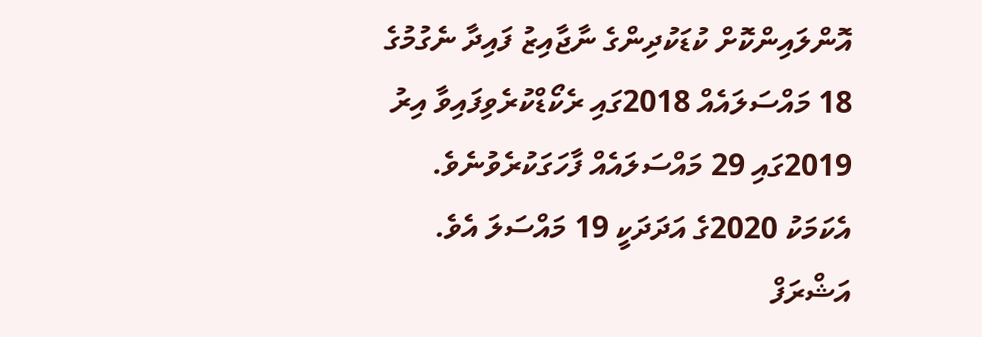އޮންލައިންކޮށް ކުޑަކުދިންގެ ނާޖާއިޒު ފައިދާ ނެގުމުގެ 18 މައްސަލައެއް 2018ގައި ރެކޯޑްކުރެވިފައިވާ އިރު 2019ގައި 29 މައްސަލައެއް ފާހަގަކުރެވުނެވެ. އެކަމަކު 2020ގެ އަދަދަކީ 19 މައްސަލަ އެވެ. އަޝްރަފް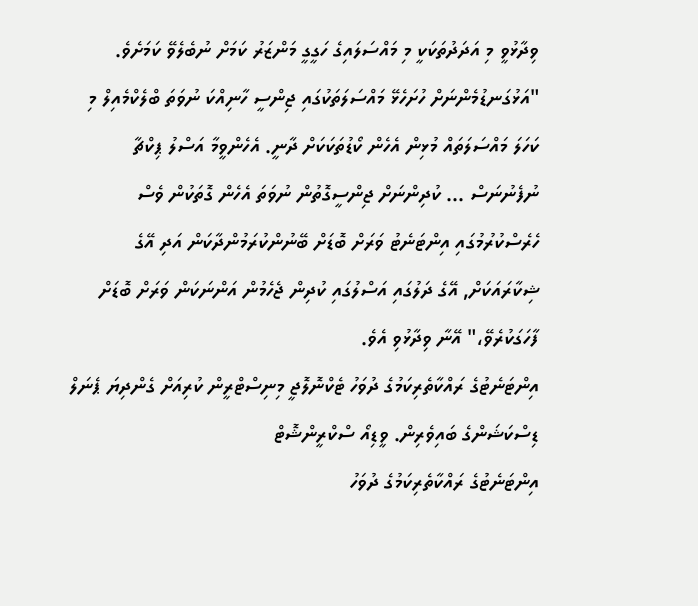ވިދާޅުވީ މި އަދަދުތަކަކީ މި މައްސަލައިގެ ހަގީގީ މަންޒަރު ކަމަށް ނުބެލެވޭ ކަމަށެވެ.
"އަޅުގަނޑުމެންނަށް ހުށަހެޅޭ މައްސަލަތަކުގައި ޖިންސީ ހާނިއްކަ ނުވަތަ ބްލެކްމެއިލް މި ކަހަލަ މައްސަލަތައް މުޅިން އެހެން ކޯޑުތަކަކަށް ދާނީ. އެހެންވީމާ އަސްލު ޕިކްޗާ ނުފެނުނަސް ... ކުދިންނަށް ޖިންސީގޮތުން ނުވަތަ އެހެން ގޮތަކުން ވެސް ހެރެސްކުރުމުގައި އިންޓަނެޓު ވަރަށް ބޮޑަށް ބޭނުންކުރަމުންދާކަން އަދި އޭގެ ޝިކާރައަކަށް, އޭގެ ދަލުގައި އަސްލުގައި ކުދިން ޖެހެމުން އަންނަކަން ވަރަށް ބޮޑަށް ފާހަގަކުރެވޭ،" އޭނާ ވިދާޅުވި އެވެ.
އިންޓަނެޓުގެ ރައްކާތެރިކަމުގެ ދުވަހު ޓެކްނޮލޮޖީ މިނިސްޓްރީން ކުރިއަށް ގެންދިޔަ ޕެނަލް ޑިސްކަޝަންގެ ބައިވެރިން. ވީޑިއޯ ސްކްރީންޝޮޓް
އިންޓަނެޓުގެ ރައްކާތެރިކަމުގެ ދުވަހު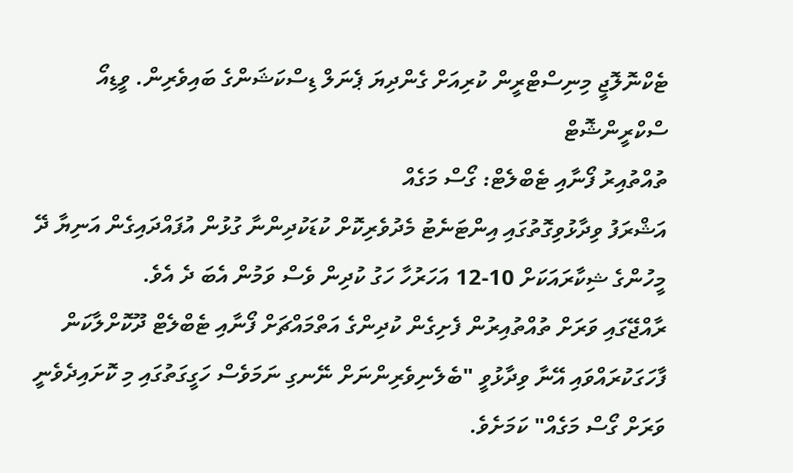ޓެކްނޮލޮޖީ މިނިސްޓްރީން ކުރިއަށް ގެންދިޔަ ޕެނަލް ޑިސްކަޝަންގެ ބައިވެރިން. ވީޑިއޯ ސްކްރީންޝޮޓް
ތުއްތުއިރު ފޯނާއި ޓެބްލެޓް: ގޯސް މަގެއް
އަޝްރަފު ވިދާޅުވިގޮތުގައި އިންޓަނެޓު މެދުވެރިކޮށް ކުޑަކުދިންނާ ގުޅުން އުފައްދައިގެން އަނިޔާ ދޭ މީހުންގެ ޝިކާރައަކަށް 10-12 އަހަރުހާ ހަގު ކުދިން ވެސް ވަމުން އެބަ ދެ އެވެ.
ރާއްޖޭގައި ވަރަށް ތުއްތުއިރުން ފެށިގެން ކުދިންގެ އަތްމައްޗަށް ފޯނާއި ޓެބްލެޓް ދޫކޮށްލާކަން ފާހަގަކުރައްވައި އޭނާ ވިދާޅުވީ "ބެލެނިވެރިންނަށް ނޭނގި ނަމަވެސް ހަގީގަތުގައި މި ކޮށައިދެވެނީ ވަރަށް ގޯސް މަގެއް" ކަމަށެވެ.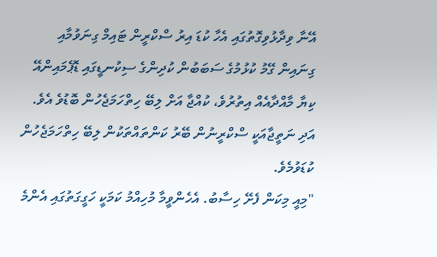އޭނާ ވިދާޅުވިގޮތުގައި އެހާ ކުޑަ އިރު ސްކްރީން ޓައިމް ގިނަވުމާއި ގިނައިން ގޭމު ކުޅުމުގެ ސަބަބުން ކުދިންގެ ސިކުނޑީގައި ޑޮޕެމައިންއޭ ކިޔާ މާއްދާއެއް އިތުރުވެ، ކުއްޖާ އަށް ލިބޭ ހިތްހަމަޖެހުން ބޮޑުވެ އެވެ. އަދި ނަތީޖާއަކީ ސްކްރީނުން ބޭރު ކަންތައްތަކުން ލިބޭ ހިތްހަމަޖެހުން ކުޑަވުމެވެ.
"މިއީ މިކަން ފެށޭ ހިސާބު. އެހެންވީމާ މުހިއްމު ކަމަކީ ހަގީގަތުގައި އެންމެ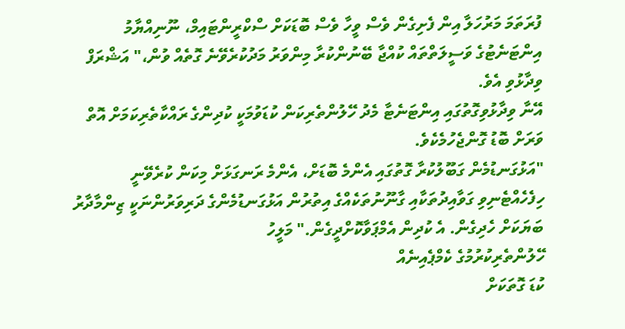ފުރަތަމަ މަރުހަލާ އިން ފެށިގެން ވެސް ވީހާ ވެސް ބޮޑަކަށް ސްކްރީންޓައިމް، ނޫނިއްޔާމު އިންޓަނެޓުގެ ވަސީލަތްތައް ކުއްޖާ ބޭނުންކުރާ މިންވަރު މަދުކުރެވޭނެ ގޮތެއް ވުން،" އަޝްރަފް ވިދާޅުވި އެވެ.
އޭނާ ވިދާޅުވިގޮތުގައި އިންޓަނެޓާ މެދު ހޭލުންތެރިކަން ކުޑަވުމަކީ ކުދިންގެ ރައްކާތެރިކަމަށް އޮތް ވަރަށް ބޮޑު ގޮންޖެހުމެކެވެ.
"އަޅުގަނޑުމެން ގަބޫލުކުރާ ގޮތުގައި އެންމެ ބޮޑަށް، އެންމެ ރަނގަޅަށް މިކަން ކުރެވޭނީ ހިފެހެއްޓެނިވި ގަވާއިދުތަކާއި ގާނޫނުތަކެއްގެ އިތުރުން އަޅުގަނޑުމެންގެ ދަރިވަރުންނަކީ ޒިންމާދާރު ބަޔަކަށް ހެދިގެން. އެ ކުދިން އެމްޕަވާކޮށްދީގެން." މަލީހު
ހޭލުންތެރިކުރުމުގެ ކެމްޕެއިނެއް
ކުޑަ ގޮތަކަށް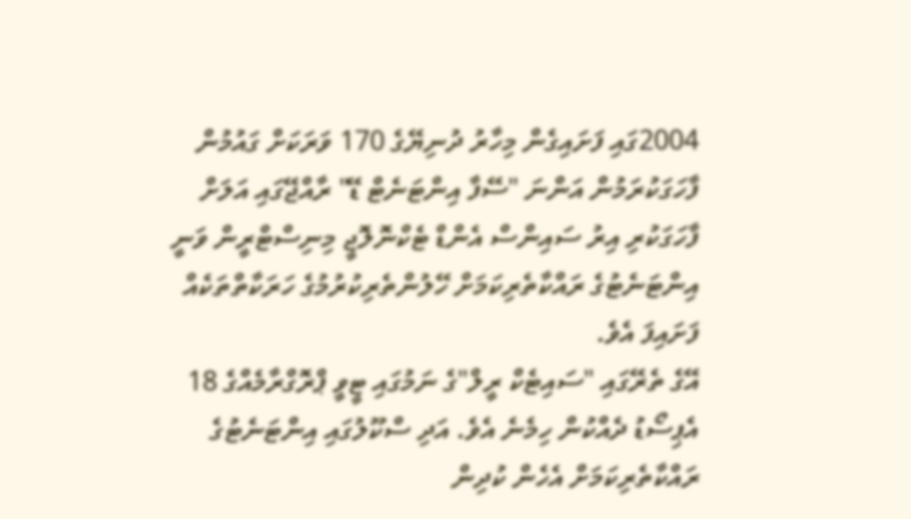2004ގައި ފަށައިގެން މިހާރު ދުނިޔޭގެ 170 ވަރަކަށް ގައުމުން ފާހަގަކުރަމުން އަންނަ "ސޭފާ އިންޓަނެޓް ޑޭ" ރާއްޖޭގައި އަލަށް ފާހަގަކުރި އިރު ސައިންސް އެންޑް ޓެކްނޮލޮޖީ މިނިސްޓްރީން ވަނީ އިންޓަނެޓުގެ ރައްކާތެރިކަމަށް ހޭލުންތެރިކުރުމުގެ ހަރަކާތްތަކެއް ފަށައިފަ އެވެ.
އޭގެ ތެރޭގައި "ސައިޓެކް ރީލް"ގެ ނަމުގައި ޓީވީ ޕްރޮގްރާމެއްގެ 18 އެޕިސޯޑު ދެއްކުން ހިމެނެ އެވެ. އަދި ސްކޫލުގައި އިންޓަނެޓުގެ ރައްކާތެރިކަމަށް އެހެން ކުދިން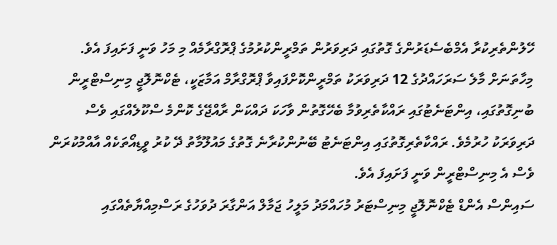ހޭލުންތެރިކުރާ އެމްބެސެޑަރުންގެ ގޮތުގައި ދަރިވަރުން ތަމްރީންކުރުމުގެ ޕްރޮގްރާމެއް މި މަހު ވަނީ ފަށައިފަ އެވެ. މިހާތަނަށް މާލެ ސަރަހައްދުގެ 12 ދަރިވަރަކު ތަމްރީންކޮށްފައިވާ ޕްރޮގްރާމް އަމާޒަކީ، ޓެކްނޮލޮޖީ މިނިސްޓްރީން ބުނިގޮތުގައި، އިންޓަނެޓުގައި ރައްކާތެރިވުމާ ބެހޭގޮތުން ވާހަކަ ދައްކަން ރާއްޖޭގެ ކޮންމެ ސްކޫލެއްގައި ވެސް ދަރިވަރަކު ހުރުމެވެ. ރައްކާތެރިގޮތުގައި އިންޓަނެޓު ބޭނުންކުރާނެ ގޮތުގެ މައުލޫމާތު ދޭ ކުރު ވީޑިއޯތަކެއް އާއްމުކުރަން ވެސް އެ މިނިސްޓްރީން ވަނީ ފަށައިފަ އެވެ.
ސައިންސް އެންޑް ޓެކްނޮލޮޖީ މިނިސްޓަރު މުހައްމަދު މަލީހު ޖަމާލް އަންގާރަ ދުވަހުގެ ރަސްމިއްޔާތެއްގައި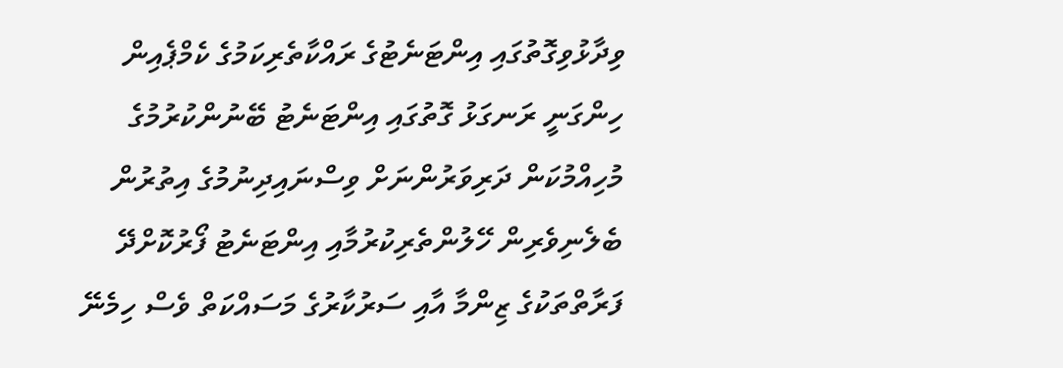ވިދާޅުވިގޮތުގައި އިންޓަނެޓުގެ ރައްކާތެރިކަމުގެ ކެމްޕެއިން ހިންގަނީ ރަނގަޅު ގޮތުގައި އިންޓަނެޓު ބޭނުންކުރުމުގެ މުހިއްމުކަން ދަރިވަރުންނަށް ވިސްނައިދިނުމުގެ އިތުރުން ބެލެނިވެރިން ހޭލުންތެރިކުރުމާއި އިންޓަނެޓު ފޯރުކޮށްދޭ ފަރާތްތަކުގެ ޒިންމާ އާއި ސަރުކާރުގެ މަސައްކަތް ވެސް ހިމެނޭ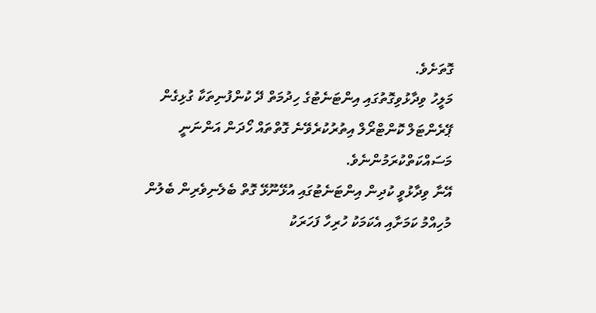ގޮތަށެވެ.
މަލީހު ވިދާޅުވިގޮތުގައި އިންޓަނެޓުގެ ހިދުމަތް ދޭ ކުންފުނިތަކާ ގުޅިގެން ޕޭރެންޓަލް ކޮންޓްރޯލް އިތުރުކުރެވޭނެ ގޮތްތައް ހޯދަން އަންނަނީ މަސައްކަތްކުރަމުންނެވެ.
އޭނާ ވިދާޅުވީ ކުދިން އިންޓަނެޓުގައި އުޅޭނޫޅޭ ގޮތް ބެލެނިވެރިން ބެލުން މުހިއްމު ކަމަށާއި އެކަމަކު ހުރިހާ ފަހަރަކު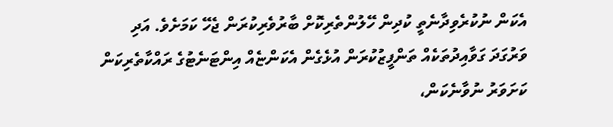އެކަން ނުކުރެވިދާނެތީ ކުދިން ހޭލުންތެރިކޮށް ބާރުވެރިކުރަން ޖެހޭ ކަމަށެވެ. އަދި ވަރުގަދަ ގަވާއިދުތަކެއް ތަންފީޒުކުރަން އުޅެގެން އެކަންޏެއް އިންޓަނެޓުގެ ރައްކާތެރިކަން ކަށަވަރު ނުވާނެކަން،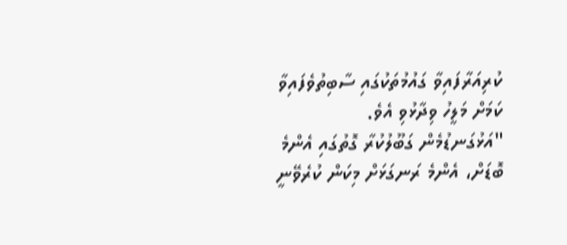ކުރިއަރާފައިވާ ގައުމުތަކުގައި ސާބިތުވެފައިވާ ކަމަށް މަލީހު ވިދާޅުވި އެވެ.
"އަޅުގަނޑުމެން ގަބޫލުކުރާ ގޮތުގައި އެންމެ ބޮޑަށް، އެންމެ ރަނގަޅަށް މިކަން ކުރެވޭނީ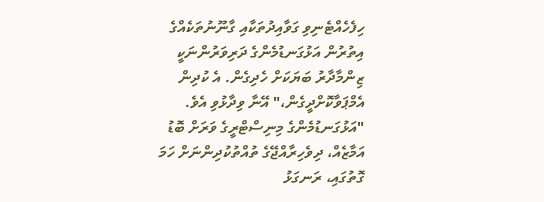ހިފެހެއްޓެނިވި ގަވާއިދުތަކާއި ގާނޫނުތަކެއްގެ އިތުރުން އަޅުގަނޑުމެންގެ ދަރިވަރުންނަކީ ޒިންމާދާރު ބަޔަކަށް ހެދިގެން. އެ ކުދިން އެމްޕަވާކޮށްދީގެން،" އޭނާ ވިދާޅުވި އެވެ.
"އަޅުގަނޑުމެންގެ މިނިސްޓްރީގެ ވަރަށް ބޮޑު އަމާޒެއް، ދިވެހިރާއްޖޭގެ ތުއްތުކުދިންނަށް ހަމަ ގޮތުގައި، ރަނގަޅު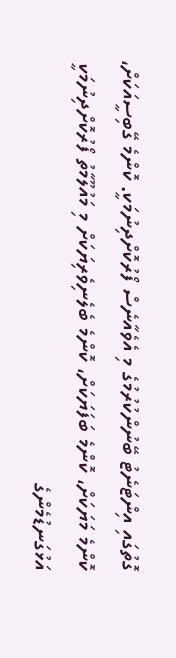ގޮތުގައި އިންޓަނެޓު ބޭނުންކުރުމުގެ މި އެވެއާނެސް ފޯރުކޮށްދިނުމަކީ. ކޮންމެ ގޭބިސީއަކަށް، ކޮންމެ މަޔަކަށް، ކޮންމެ ބަފަޔަކަށް، ކޮންމެ ބެލެނިވެރިޔަކަށް މި މައުލޫމާތު ފޯރުކޮށްދިނުމަކީ އަޅުގަނޑުމެންގެ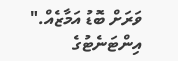ވަރަށް ބޮޑު އަމާޒެއް."
އިންޓަނެޓުގެ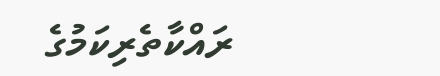ރައްކާތެރިކަމުގެ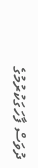ދުވަސް ފާހަގަކުރުމުގެ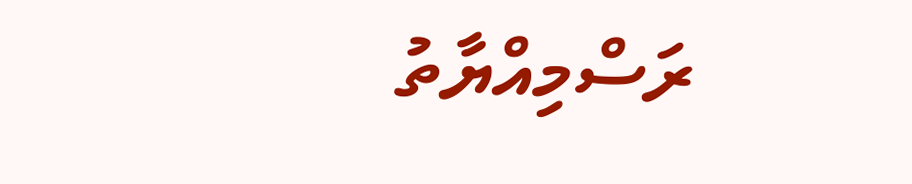ރަސްމިއްޔާތު